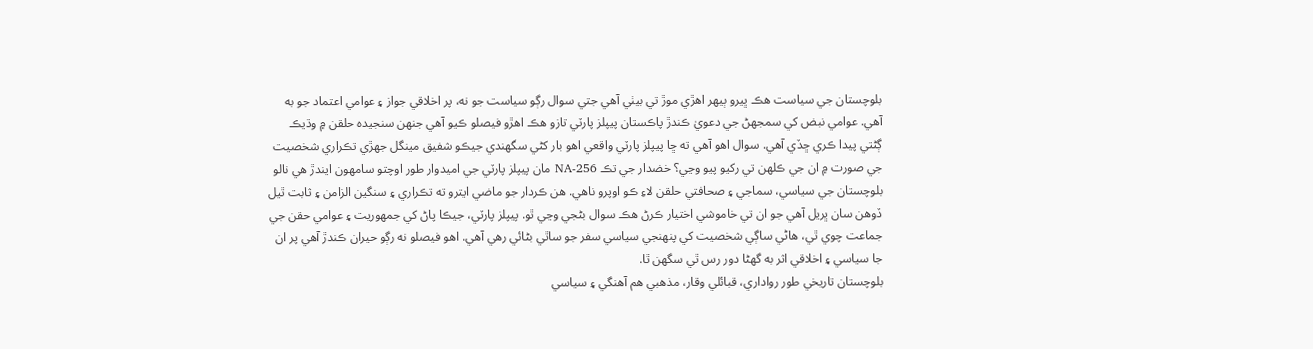بلوچستان جي سياست هڪ ڀيرو ٻيهر اهڙي موڙ تي بيٺي آهي جتي سوال رڳو سياست جو نه، پر اخلاقي جواز ۽ عوامي اعتماد جو به آهي. عوامي نبض کي سمجهڻ جي دعويٰ ڪندڙ پاڪستان پيپلز پارٽي تازو هڪ اهڙو فيصلو ڪيو آهي جنهن سنجيده حلقن ۾ وڌيڪ ڳڻتي پيدا ڪري ڇڏي آهي. سوال اهو آهي ته ڇا پيپلز پارٽي واقعي اهو بار کڻي سگهندي جيڪو شفيق مينگل جهڙي تڪراري شخصيت جي صورت ۾ ان جي ڪلهن تي رکيو پيو وڃي؟ خضدار جي تڪ NA-256 مان پيپلز پارٽي جي اميدوار طور اوچتو سامهون ايندڙ هي نالو بلوچستان جي سياسي، سماجي ۽ صحافتي حلقن لاءِ ڪو اوپرو ناهي. هن ڪردار جو ماضي ايترو ته تڪراري ۽ سنگين الزامن ۽ ثابت ٿيل ڏوهن سان ڀريل آهي جو ان تي خاموشي اختيار ڪرڻ هڪ سوال بڻجي وڃي ٿو. پيپلز پارٽي، جيڪا پاڻ کي جمهوريت ۽ عوامي حقن جي جماعت چوي ٿي، هاڻي ساڳي شخصيت کي پنهنجي سياسي سفر جو ساٿي بڻائي رهي آهي. اهو فيصلو نه رڳو حيران ڪندڙ آهي پر ان جا سياسي ۽ اخلاقي اثر به گهڻا دور رس ٿي سگهن ٿا.
بلوچستان تاريخي طور رواداري، قبائلي وقار، مذهبي هم آهنگي ۽ سياسي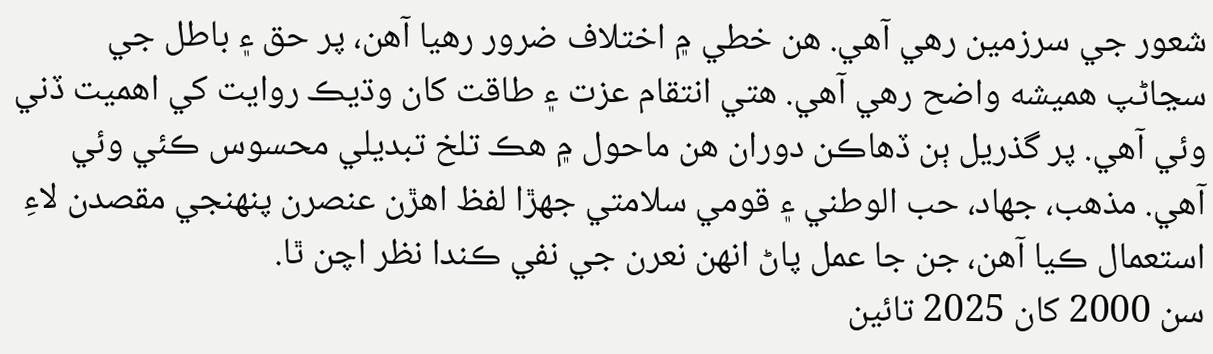شعور جي سرزمين رهي آهي. هن خطي ۾ اختلاف ضرور رهيا آهن، پر حق ۽ باطل جي سڃاڻپ هميشه واضح رهي آهي. هتي انتقام عزت ۽ طاقت کان وڌيڪ روايت کي اهميت ڏني وئي آهي. پر گذريل ٻن ڏهاڪن دوران هن ماحول ۾ هڪ تلخ تبديلي محسوس ڪئي وئي آهي. مذهب، جهاد، حب الوطني ۽ قومي سلامتي جهڙا لفظ اهڙن عنصرن پنهنجي مقصدن لاءِ استعمال ڪيا آهن، جن جا عمل پاڻ انهن نعرن جي نفي ڪندا نظر اچن ٿا.
سن 2000 کان 2025 تائين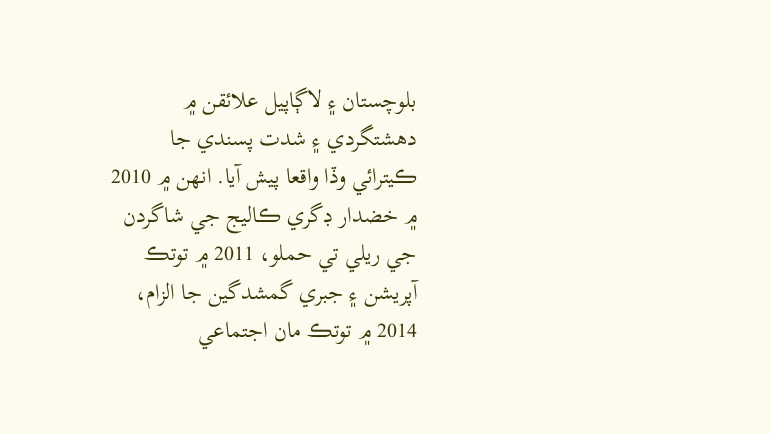بلوچستان ۽ لاڳاپيل علائقن ۾ دهشتگردي ۽ شدت پسندي جا ڪيترائي وڏا واقعا پيش آيا. انهن ۾ 2010 ۾ خضدار ڊگري ڪاليج جي شاگردن جي ريلي تي حملو، 2011 ۾ توتڪ آپريشن ۽ جبري گمشدگين جا الزام، 2014 ۾ توتڪ مان اجتماعي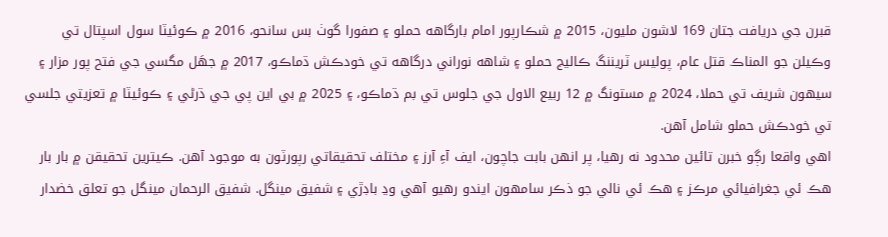قبرن جي دريافت جتان 169 لاشون مليون، 2015 ۾ شڪارپور امام بارگاهه حملو ۽ صفورا گوٺ بس سانحو، 2016 ۾ ڪوئيٽا سول اسپتال تي وڪيلن جو المناڪ قتل عام، پوليس ٽريننگ ڪاليج حملو ۽ شاهه نوراني درگاهه تي خودڪش ڌماڪو، 2017 ۾ جهَل مگسي جي فتح پور مزار ۽ سيهون شريف تي حملا، 2024 ۾ مستونگ ۾ 12 ربيع الاول جي جلوس تي بم ڌماڪو، ۽ 2025 ۾ بي اين پي جي ڌرڻي ۽ ڪوئيٽا ۾ تعزيتي جلسي تي خودڪش حملو شامل آهن.
اهي واقعا رڳو خبرن تائين محدود نه رهيا، پر انهن بابت جاچون، ايف آءِ آرز ۽ مختلف تحقيقاتي رپورٽون به موجود آهن. ڪيترين تحقيقن ۾ بار بار هڪ ئي جغرافيائي مرڪز ۽ هڪ ئي نالي جو ذڪر سامهون ايندو رهيو آهي وڍ باڊڙي ۽ شفيق مينگل. شفيق الرحمان مينگل جو تعلق خضدار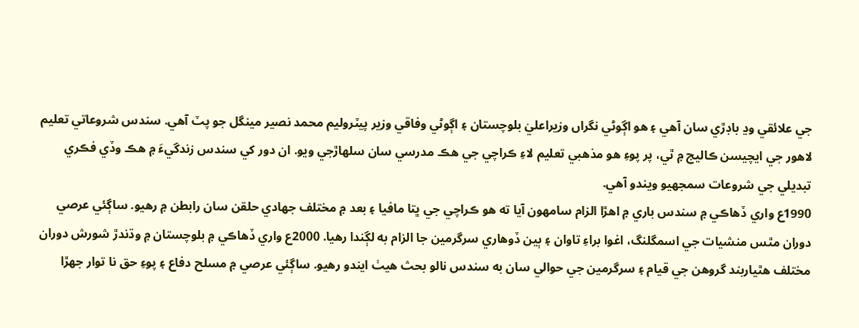جي علائقي وڍ باڊڙي سان آهي ۽ هو اڳوڻي نگراں وزيراعليٰ بلوچستان ۽ اڳوڻي وفاقي وزير پيٽروليم محمد نصير مينگل جو پٽ آهي. سندس شروعاتي تعليم لاهور جي ايچيسن ڪاليج ۾ ٿي، پر پوءِ هو مذهبي تعليم لاءِ ڪراچي جي هڪ مدرسي سان سلهاڙجي ويو. ان دور کي سندس زندگيءَ ۾ هڪ وڏي فڪري تبديلي جي شروعات سمجهيو ويندو آهي.
1990ع واري ڏهاڪي ۾ سندس باري ۾ اهڙا الزام سامهون آيا ته هو ڪراچي جي ڀتا مافيا ۽ بعد ۾ مختلف جهادي حلقن سان رابطن ۾ رهيو. ساڳئي عرصي دوران مٿس منشيات جي اسمگلنگ، اغوا براءِ تاوان ۽ ٻين ڏوهاري سرگرمين جا الزام به لڳندا رهيا. 2000ع واري ڏهاڪي ۾ بلوچستان ۾ وڌندڙ شورش دوران مختلف هٿياربند گروهن جي قيام ۽ سرگرمين جي حوالي سان به سندس نالو بحث هيٺ ايندو رهيو. ساڳئي عرصي ۾ مسلح دفاع ۽ پوءِ حق نا توار جهڙا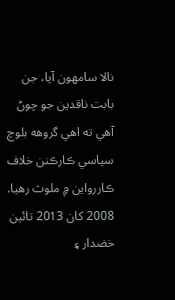نالا سامهون آيا، جن بابت ناقدين جو چوڻ آهي ته اهي گروهه بلوچ سياسي ڪارڪنن خلاف ڪاررواين ۾ ملوث رهيا.
2008 کان 2013 تائين خضدار ۽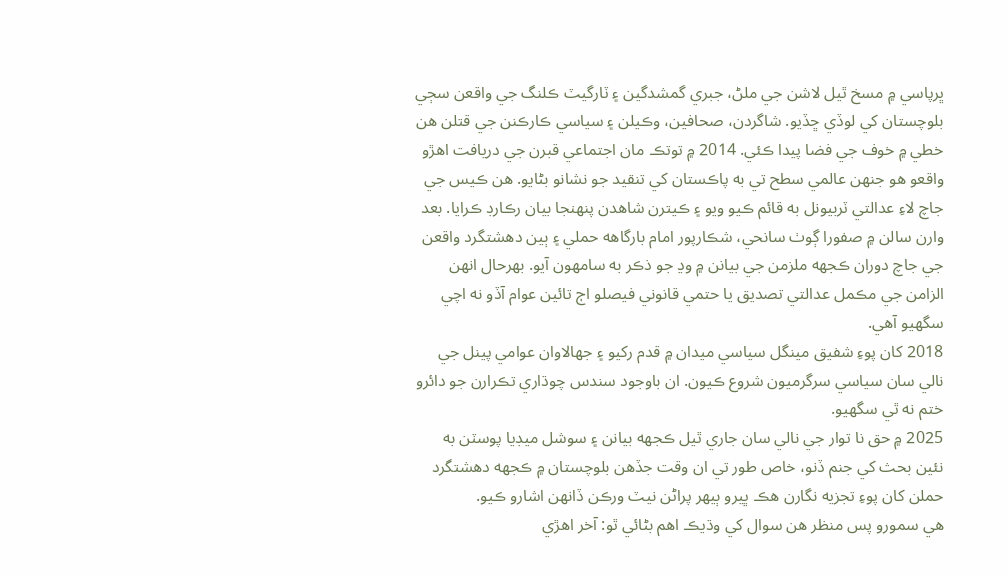ڀرپاسي ۾ مسخ ٿيل لاشن جي ملڻ، جبري گمشدگين ۽ ٽارگيٽ ڪلنگ جي واقعن سڄي بلوچستان کي لوڏي ڇڏيو. شاگردن، صحافين، وڪيلن ۽ سياسي ڪارڪنن جي قتلن هن خطي ۾ خوف جي فضا پيدا ڪئي. 2014 ۾ توتڪ مان اجتماعي قبرن جي دريافت اهڙو واقعو هو جنهن عالمي سطح تي به پاڪستان کي تنقيد جو نشانو بڻايو. هن ڪيس جي جاچ لاءِ عدالتي ٽربيونل به قائم ڪيو ويو ۽ ڪيترن شاهدن پنهنجا بيان رڪارڊ ڪرايا. بعد وارن سالن ۾ صفورا ڳوٺ سانحي، شڪارپور امام بارگاهه حملي ۽ ٻين دهشتگرد واقعن جي جاچ دوران ڪجهه ملزمن جي بيانن ۾ وڍ جو ذڪر به سامهون آيو. بهرحال انهن الزامن جي مڪمل عدالتي تصديق يا حتمي قانوني فيصلو اڄ تائين عوام آڏو نه اچي سگهيو آهي.
2018 کان پوءِ شفيق مينگل سياسي ميدان ۾ قدم رکيو ۽ جهالاوان عوامي پينل جي نالي سان سياسي سرگرميون شروع ڪيون. ان باوجود سندس چوڌاري تڪرارن جو دائرو ختم نه ٿي سگهيو.
2025 ۾ حق نا توار جي نالي سان جاري ٿيل ڪجهه بيانن ۽ سوشل ميڊيا پوسٽن به نئين بحث کي جنم ڏنو، خاص طور تي ان وقت جڏهن بلوچستان ۾ ڪجهه دهشتگرد حملن کان پوءِ تجزيه نگارن هڪ ڀيرو ٻيهر پراڻن نيٽ ورڪن ڏانهن اشارو ڪيو.
هي سمورو پس منظر هن سوال کي وڌيڪ اهم بڻائي ٿو: آخر اهڙي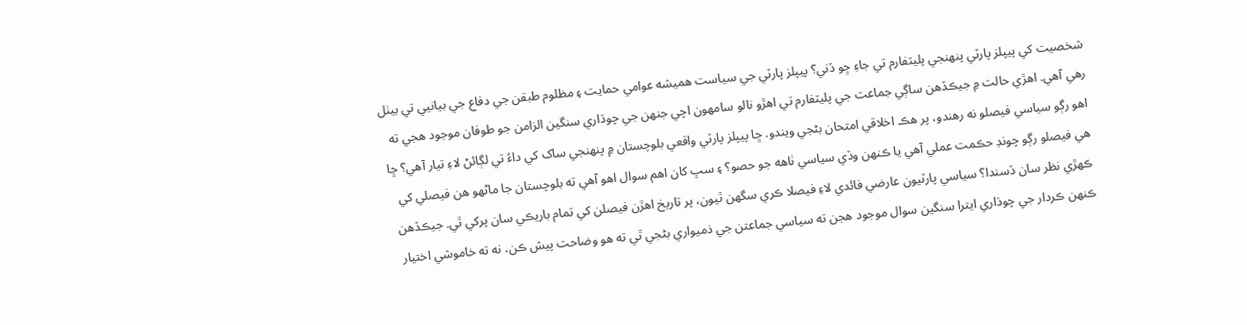شخصيت کي پيپلز پارٽي پنهنجي پليٽفارم تي جاءِ ڇو ڏني؟ پيپلز پارٽي جي سياست هميشه عوامي حمايت ۽ مظلوم طبقن جي دفاع جي بيانيي تي بيٺل رهي آهي. اهڙي حالت ۾ جيڪڏهن ساڳي جماعت جي پليٽفارم تي اهڙو نالو سامهون اچي جنهن جي چوڌاري سنگين الزامن جو طوفان موجود هجي ته اهو رڳو سياسي فيصلو نه رهندو، پر هڪ اخلاقي امتحان بڻجي ويندو. ڇا پيپلز پارٽي واقعي بلوچستان ۾ پنهنجي ساک کي داءُ تي لڳائڻ لاءِ تيار آهي؟ ڇا هي فيصلو رڳو چونڊ حڪمت عملي آهي يا ڪنهن وڏي سياسي ٺاهه جو حصو؟ ۽ سڀ کان اهم سوال اهو آهي ته بلوچستان جا ماڻهو هن فيصلي کي ڪهڙي نظر سان ڏسندا؟ سياسي پارٽيون عارضي فائدي لاءِ فيصلا ڪري سگهن ٿيون، پر تاريخ اهڙن فيصلن کي تمام باريڪي سان پرکي ٿي. جيڪڏهن ڪنهن ڪردار جي چوڌاري ايترا سنگين سوال موجود هجن ته سياسي جماعتن جي ذميواري بڻجي ٿي ته هو وضاحت پيش ڪن، نه ته خاموشي اختيار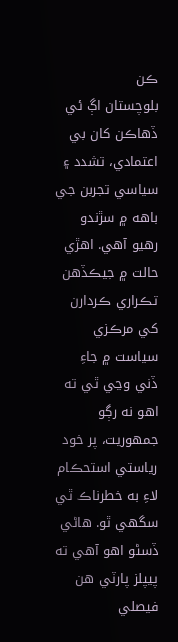ڪن
بلوچستان اڳ ئي ڏهاڪن کان بي اعتمادي، تشدد ۽ سياسي تجربن جي باهه ۾ سڙندو رهيو آهي. اهڙي حالت ۾ جيڪڏهن تڪراري ڪردارن کي مرڪزي سياست ۾ جاءِ ڏني وڃي ٿي ته اهو نه رڳو جمهوريت، پر خود رياستي استحڪام لاءِ به خطرناڪ ٿي سگهي ٿو. هاڻي ڏسڻو اهو آهي ته پيپلز پارٽي هن فيصلي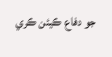جو دفاع ڪيئن ڪري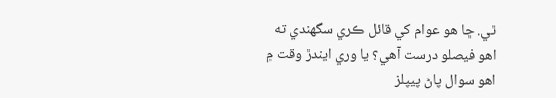ٿي. ڇا هو عوام کي قائل ڪري سگهندي ته اهو فيصلو درست آهي؟ يا وري ايندڙ وقت ۾ اهو سوال پاڻ پيپلز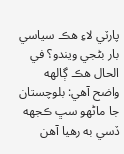پارٽي لاءِ هڪ سياسي بار بڻجي ويندو؟ في الحال هڪ ڳالهه واضح آهي: بلوچستان جا ماڻهو سڀ ڪجهه ڏسي به رهيا آهن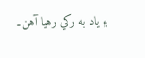۽ ياد به رکي رهيا آهن۔